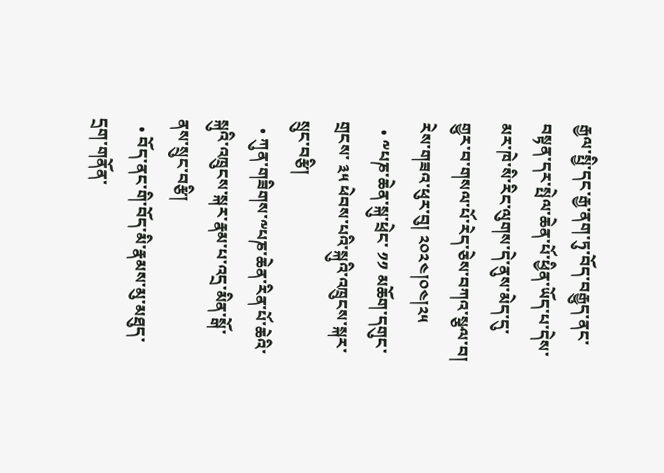རྒྱལ་སྤྱི་དང་རྒྱ་ནག་ཏུ་བོད་བརྒྱུད་ནང་བསྟན་དར་སྤེལ་ཆེན་པོ་ཕྱིན་ཡོད་པ་དེས་མར་ཁེ་སི་རིང་ལུགས་དེ་ནུས་མེད་དུ་གྱུར་བ་གསལ་པོ་རེད་ཅེས་བཀའ་སྩལ་བ།
རེས་གཟའ་ཕུར་བུ། ༢༠༢༤།༠༤།༢༥
  • ༸པཎ་ཆེན་སྐུ་ཕྲེང་ ༡༡ མཆོག་དགུང་གྲངས་ ༣༥ ཕེབས་པའི་སྐུའི་འཁྲུངས་སྐར་སྲུང་བརྩི།
  • ཀུན་གཟིགས་༸པཎ་ཆེན་རིན་པོ་ཆེའི་སྐུའི་འཁྲུངས་སྐར་རྣམ་པ་འདྲ་མིན་སྒོ་ནས་སྲུང་བརྩི།
  • བོད་ནང་གི་བོད་མི་རྣམས་མུ་མཐུད་དྲག་གནོན་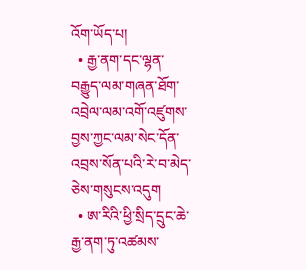འོག་ཡོད་པ།
  • རྒྱ་ནག་དང་ལྷན་བརྒྱུད་ལམ་གཞན་ཐོག་འབྲེལ་ལམ་འགོ་འཛུགས་བྱས་ཀྱང་ལམ་སེང་དོན་འབྲས་སོན་པའི་རེ་བ་མེད་ཅེས་གསུངས་འདུག
  • ཨ་རིའི་ཕྱི་སྲིད་དྲུང་ཆེ་རྒྱ་ནག་ཏུ་འཚམས་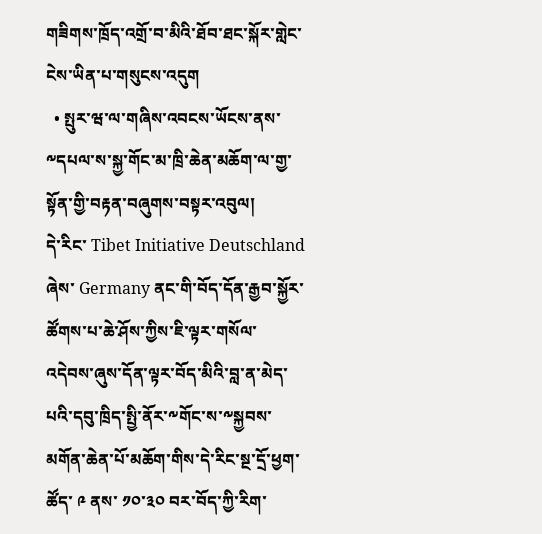གཟིགས་ཁྲོད་འགྲོ་བ་མིའི་ཐོབ་ཐང་སྐོར་གླེང་ངེས་ཡིན་པ་གསུངས་འདུག
  • སྤུར་ཝ་ལ་གཞིས་འབངས་ཡོངས་ནས་༸དཔལ་ས་སྐྱ་གོང་མ་ཁྲི་ཆེན་མཆོག་ལ་གྱ་སྟོན་གྱི་བརྟན་བཞུགས་བསྟར་འབུལ།
དེ་རིང་ Tibet Initiative Deutschland ཞེས་ Germany ནང་གི་བོད་དོན་རྒྱབ་སྐྱོར་ཚོགས་པ་ཆེ་ཤོས་ཀྱིས་ཇི་ལྟར་གསོལ་འདེབས་ཞུས་དོན་ལྟར་བོད་མིའི་བླ་ན་མེད་པའི་དབུ་ཁྲིད་སྤྱི་ནོར་༸གོང་ས་༸སྐྱབས་མགོན་ཆེན་པོ་མཆོག་གིས་དེ་རིང་སྔ་དྲོ་ཕྱག་ཚོད་ ༩ ནས་ ༡༠་༣༠ བར་བོད་ཀྱི་རིག་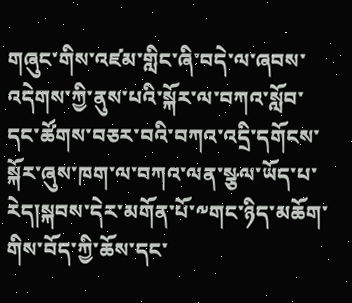གཞུང་གིས་འཛམ་གླིང་ཞི་བདེ་ལ་ཞབས་འདེགས་ཀྱི་ནུས་པའི་སྐོར་ལ་བཀའ་སློབ་དང་ཚོགས་བཅར་བའི་བཀའ་འདྲི་དགོངས་སྐོར་ཞུས་ཁག་ལ་བཀའ་ལན་སྩལ་ཡོད་པ་རེད།སྐབས་དེར་མགོན་པོ་༸གང་ཉིད་མཆོག་གིས་བོད་ཀྱི་ཆོས་དང་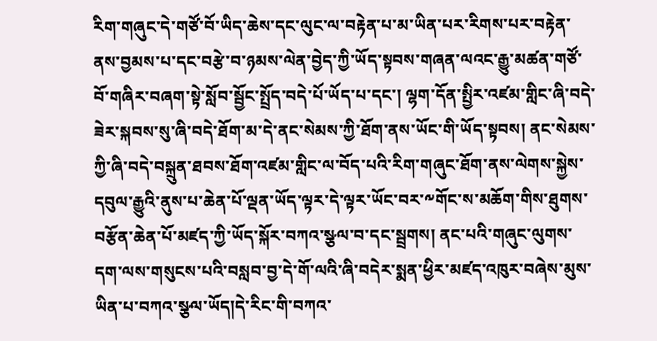རིག་གཞུང་དེ་གཙོ་བོ་ཡིད་ཆེས་དང་ལུང་ལ་བརྟེན་པ་མ་ཡིན་པར་རིགས་པར་བརྟེན་ནས་བྱམས་པ་དང་བརྩེ་བ་ཉམས་ལེན་བྱེད་ཀྱི་ཡོད་སྟབས་གཞན་ལའང་རྒྱུ་མཚན་གཙོ་བོ་གཞིར་བཞག་སྟེ་སློབ་སྦྱོང་སྤྲོད་བདེ་པོ་ཡོད་པ་དང་། ལྷག་དོན་སྤྱིར་འཛམ་གླིང་ཞི་བདེ་ཟེར་སྐབས་སུ་ཞི་བདེ་ཐོག་མ་དེ་ནང་སེམས་ཀྱི་ཐོག་ནས་ཡོང་གི་ཡོད་སྟབས། ནང་སེམས་ཀྱི་ཞི་བདེ་བསྐྲུན་ཐབས་ཐོག་འཛམ་གླིང་ལ་བོད་པའི་རིག་གཞུང་ཐོག་ནས་ལེགས་སྐྱེས་དབུལ་རྒྱུའི་ནུས་པ་ཆེན་པོ་ལྡན་ཡོད་ལྟར་དེ་ལྟར་ཡོང་བར་༸གོང་ས་མཆོག་གིས་ཐུགས་བརྩོན་ཆེན་པོ་མཛད་ཀྱི་ཡོད་སྐོར་བཀའ་སྩལ་བ་དང་སྦྲགས། ནང་པའི་གཞུང་ལུགས་དག་ལས་གསུངས་པའི་བསླབ་བྱ་དེ་གོ་ལའི་ཞི་བདེར་སྨན་ཕྱིར་མཛད་འཁུར་བཞེས་མུས་ཡིན་པ་བཀའ་སྩལ་ཡོད།དེ་རིང་གི་བཀའ་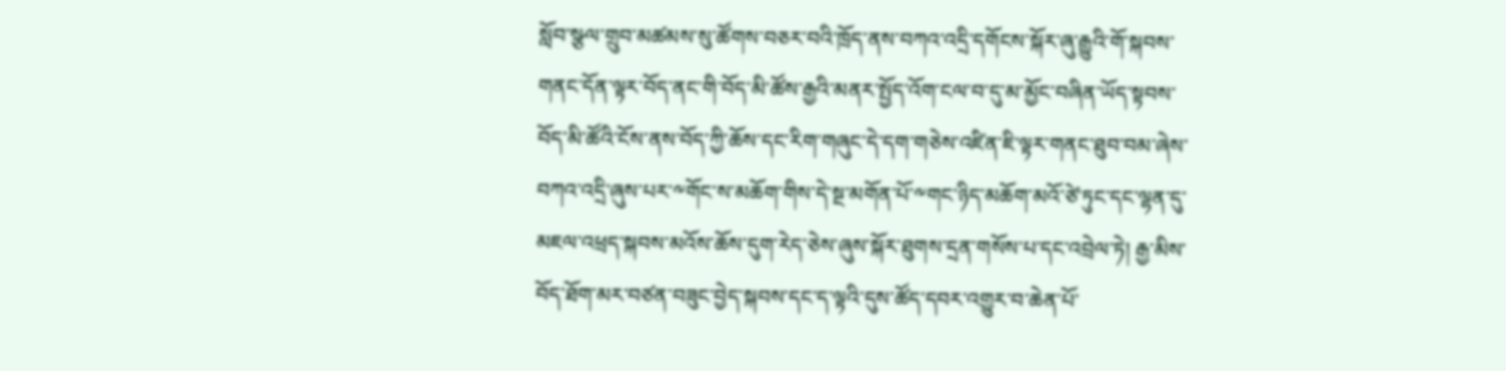སློབ་སྩལ་གྲུབ་མཚམས་སུ་ཚོགས་བཅར་བའི་ཁྲོད་ནས་བཀའ་འདྲི་དགོངས་སྐོར་ཞུ་རྒྱུའི་གོ་སྐབས་གནང་དོན་ལྟར་བོད་ནང་གི་བོད་མི་ཚོས་རྒྱའི་མནར་སྤྱོད་འོག་ངལ་བ་དུ་མ་མྱོང་བཞིན་ཡོད་སྟབས་བོད་མི་ཚོའི་ངོས་ནས་བོད་ཀྱི་ཆོས་དང་རིག་གཞུང་དེ་དག་གཅེས་འཛིན་ཇི་ལྟར་གནང་ཐུབ་བམ་ཞེས་བཀའ་འདྲི་ཞུས་པར་༸གོང་ས་མཆོག་གིས་དེ་སྔ་མགོན་པོ་༸གང་ཉིད་མཆོག་མའོ་ཙེ་ཏུང་དང་ལྷན་དུ་མཇལ་འཕྲད་སྐབས་མའོས་ཆོས་དུག་རེད་ཅེས་ཞུས་སྐོར་ཐུགས་དྲན་གསོས་པ་དང་འབྲེལ་ཏེ། རྒྱ་མིས་བོད་ཐོག་མར་བཙན་བཟུང་བྱེད་སྐབས་དང་ད་ལྟའི་དུས་ཚོད་དབར་འགྱུར་བ་ཆེན་པོ་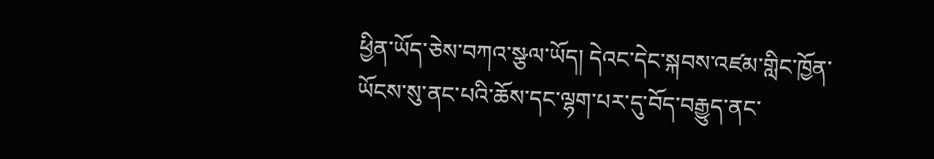ཕྱིན་ཡོད་ཅེས་བཀའ་སྩལ་ཡོད། དེའང་དེང་སྐབས་འཛམ་གླིང་ཁྱོན་ཡོངས་སུ་ནང་པའི་ཆོས་དང་ལྷག་པར་དུ་བོད་བརྒྱུད་ནང་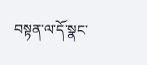བསྟན་ལ་དོ་སྣང་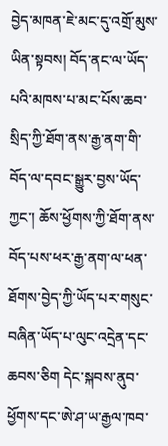བྱེད་མཁན་ཇེ་མང་དུ་འགྲོ་མུས་ཡིན་སྟབས། བོད་ནང་ལ་ཡོད་པའི་མཁས་པ་མང་པོས་ཆབ་སྲིད་ཀྱི་ཐོག་ནས་རྒྱ་ནག་གི་བོད་ལ་དབང་སྒྱུར་བྱས་ཡོད་ཀྱང་། ཆོས་ཕྱོགས་ཀྱི་ཐོག་ནས་བོད་པས་ཕར་རྒྱ་ནག་ལ་ཕན་ཐོགས་བྱེད་ཀྱི་ཡོད་པར་གསུང་བཞིན་ཡོད་པ་ལུང་འདྲེན་དང་ཆབས་ཅིག དེང་སྐབས་ནུབ་ཕྱོགས་དང་ཨེ་ཤ་ཡ་རྒྱལ་ཁབ་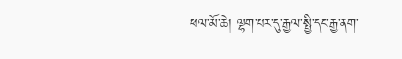ཕལ་མོ་ཆེ། ལྷག་པར་དུ་རྒྱལ་སྤྱི་དང་རྒྱ་ནག་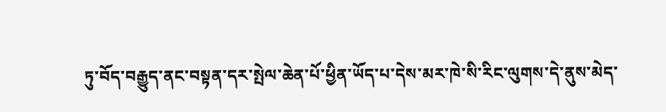ཏུ་བོད་བརྒྱུད་ནང་བསྟན་དར་སྤེལ་ཆེན་པོ་ཕྱིན་ཡོད་པ་དེས་མར་ཁེ་སི་རིང་ལུགས་དེ་ནུས་མེད་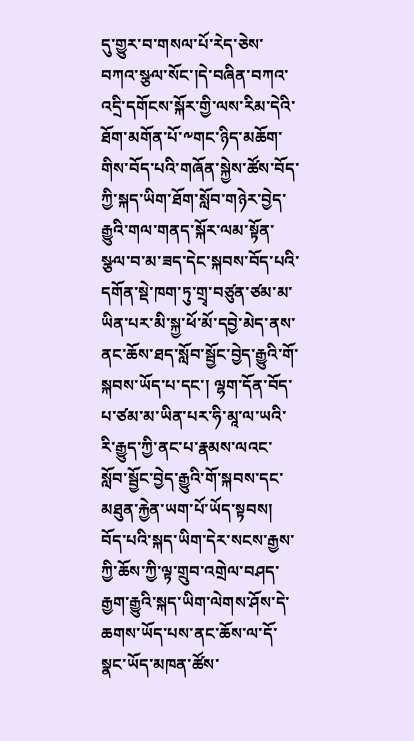དུ་གྱུར་བ་གསལ་པོ་རེད་ཅེས་བཀའ་སྩལ་སོང་།དེ་བཞིན་བཀའ་འདྲི་དགོངས་སྐོར་གྱི་ལས་རིམ་དེའི་ཐོག་མགོན་པོ་༸གང་ཉིད་མཆོག་གིས་བོད་པའི་གཞོན་སྐྱེས་ཚོས་བོད་ཀྱི་སྐད་ཡིག་ཐོག་སློབ་གཉེར་བྱེད་རྒྱུའི་གལ་གནད་སྐོར་ལམ་སྟོན་སྩལ་བ་མ་ཟད་དེང་སྐབས་བོད་པའི་དགོན་སྡེ་ཁག་ཏུ་གྲྭ་བཙུན་ཙམ་མ་ཡིན་པར་མི་སྐྱ་ཕོ་མོ་དབྱེ་མེད་ནས་ནང་ཆོས་ཐད་སློབ་སྦྱོང་བྱེད་རྒྱུའི་གོ་སྐབས་ཡོད་པ་དང་། ལྷག་དོན་བོད་པ་ཙམ་མ་ཡིན་པར་ཧི་མཱ་ལ་ཡའི་རི་རྒྱུད་ཀྱི་ནང་པ་རྣམས་ལའང་སློབ་སྦྱོང་བྱེད་རྒྱུའི་གོ་སྐབས་དང་མཐུན་རྐྱེན་ཡག་པོ་ཡོད་སྟབས། བོད་པའི་སྐད་ཡིག་དེར་སངས་རྒྱས་ཀྱི་ཆོས་ཀྱི་ལྟ་གྲུབ་འགྲེལ་བཤད་རྒྱག་རྒྱུའི་སྐད་ཡིག་ལེགས་ཤོས་དེ་ཆགས་ཡོད་པས་ནང་ཆོས་ལ་དོ་སྣང་ཡོད་མཁན་ཚོས་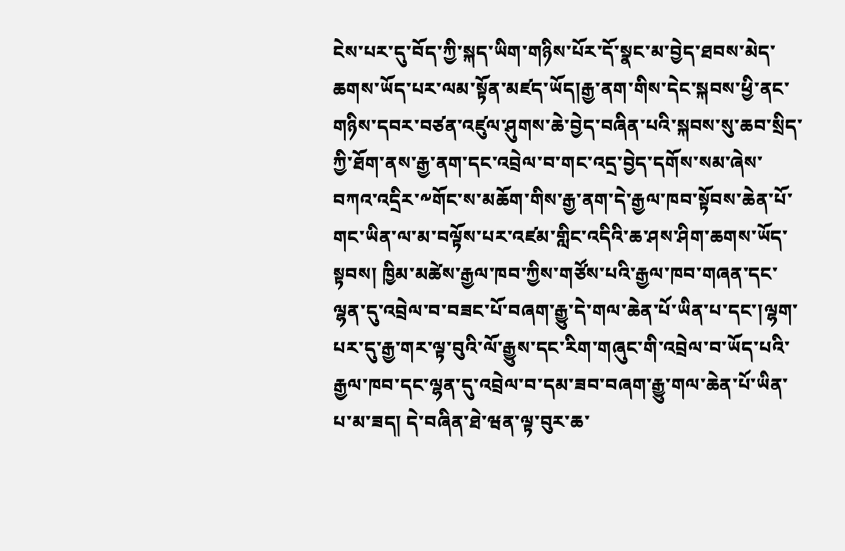ངེས་པར་དུ་བོད་ཀྱི་སྐད་ཡིག་གཉིས་པོར་དོ་སྣང་མ་བྱེད་ཐབས་མེད་ཆགས་ཡོད་པར་ལམ་སྟོན་མཛད་ཡོད།རྒྱ་ནག་གིས་དེང་སྐབས་ཕྱི་ནང་གཉིས་དབར་བཙན་འཛུལ་ཤུགས་ཆེ་བྱེད་བཞིན་པའི་སྐབས་སུ་ཆབ་སྲིད་ཀྱི་ཐོག་ནས་རྒྱ་ནག་དང་འབྲེལ་བ་གང་འདྲ་བྱེད་དགོས་སམ་ཞེས་བཀའ་འདྲིར་༸གོང་ས་མཆོག་གིས་རྒྱ་ནག་དེ་རྒྱལ་ཁབ་སྟོབས་ཆེན་པོ་གང་ཡིན་ལ་མ་བལྟོས་པར་འཛམ་གླིང་འདིའི་ཆ་ཤས་ཤིག་ཆགས་ཡོད་སྟབས། ཁྱིམ་མཚེས་རྒྱལ་ཁབ་ཀྱིས་གཙོས་པའི་རྒྱལ་ཁབ་གཞན་དང་ལྷན་དུ་འབྲེལ་བ་བཟང་པོ་བཞག་རྒྱུ་དེ་གལ་ཆེན་པོ་ཡིན་པ་དང་།ལྷག་པར་དུ་རྒྱ་གར་ལྟ་བུའི་ལོ་རྒྱུས་དང་རིག་གཞུང་གི་འབྲེལ་བ་ཡོད་པའི་རྒྱལ་ཁབ་དང་ལྷན་དུ་འབྲེལ་བ་དམ་ཟབ་བཞག་རྒྱུ་གལ་ཆེན་པོ་ཡིན་པ་མ་ཟད། དེ་བཞིན་ཐེ་ཝན་ལྟ་བུར་ཆ་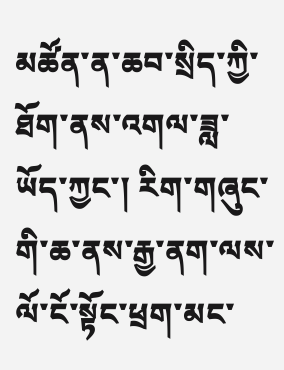མཚོན་ན་ཆབ་སྲིད་ཀྱི་ཐོག་ནས་འགལ་ཟླ་ཡོད་ཀྱང་། རིག་གཞུང་གི་ཆ་ནས་རྒྱ་ནག་ལས་ལོ་ངོ་སྟོང་ཕྲག་མང་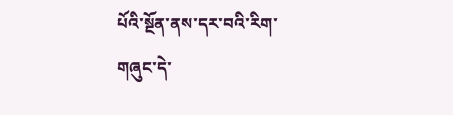པོའི་སྔོན་ནས་དར་བའི་རིག་གཞུང་དེ་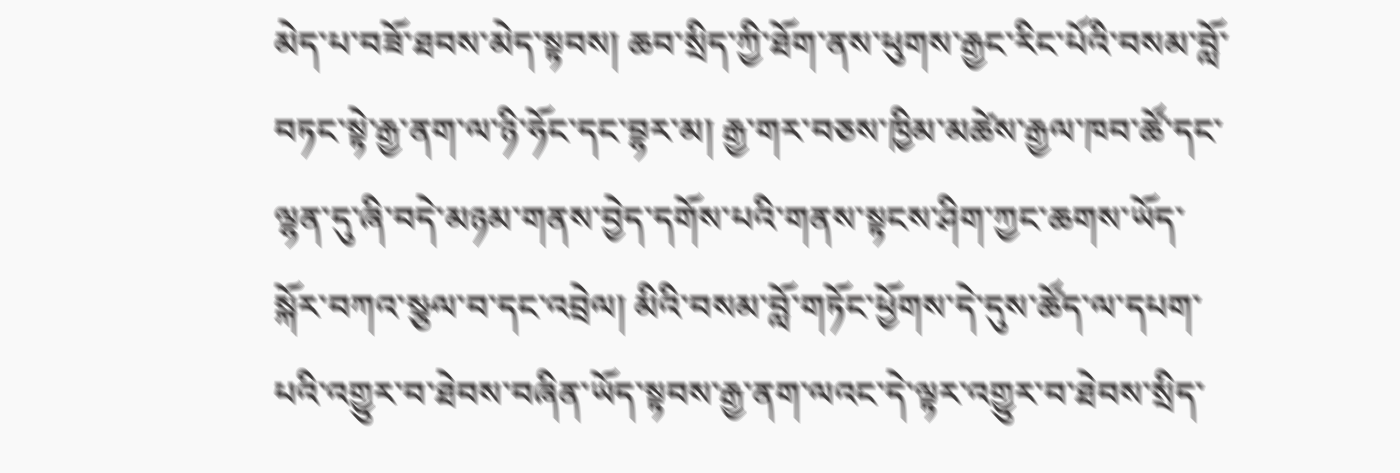མེད་པ་བཟོ་ཐབས་མེད་སྟབས། ཆབ་སྲིད་ཀྱི་ཐོག་ནས་ཕུགས་རྒྱང་རིང་པོའི་བསམ་བློ་བཏང་སྟེ་རྒྱ་ནག་ལ་ཉི་ཧོང་དང་བྷར་མ། རྒྱ་གར་བཅས་ཁྱིམ་མཚེས་རྒྱལ་ཁབ་ཚོ་དང་ལྷན་དུ་ཞི་བདེ་མཉམ་གནས་བྱེད་དགོས་པའི་གནས་སྟངས་ཤིག་ཀྱང་ཆགས་ཡོད་སྐོར་བཀའ་སྩལ་བ་དང་འབྲེལ། མིའི་བསམ་བློ་གཏོང་ཕྱོགས་དེ་དུས་ཚོད་ལ་དཔག་པའི་འགྱུར་བ་ཐེབས་བཞིན་ཡོད་སྟབས་རྒྱ་ནག་ལའང་དེ་ལྟར་འགྱུར་བ་ཐེབས་སྲིད་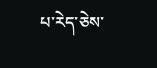པ་རེད་ཅེས་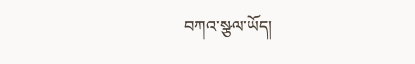བཀའ་སྩལ་ཡོད།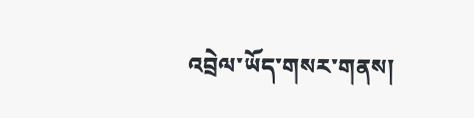འབྲེལ་ཡོད་གསར་གནས།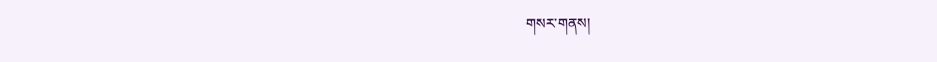གསར་གནས།